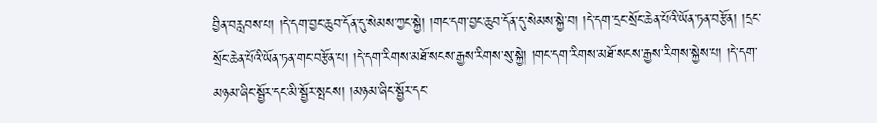བྱིན་བརླབས་པ། །དེ་དག་བྱང་ཆུབ་དོན་དུ་སེམས་ཀྱང་སྐྱེ། །གང་དག་བྱང་ཆུབ་དོན་དུ་སེམས་སྐྱེ་བ། །དེ་དག་དྲང་སྲོང་ཆེན་པོའི་ཡོན་ཏན་བརྩོན། །དྲང་སྲོང་ཆེན་པོའི་ཡོན་ཏན་གང་བརྩོན་པ། །དེ་དག་རིགས་མཐོ་སངས་རྒྱས་རིགས་སུ་སྐྱེ། །གང་དག་རིགས་མཐོ་སངས་རྒྱས་རིགས་སྐྱེས་པ། །དེ་དག་མཉམ་ཞིང་སྦྱོར་དང་མི་སྦྱོར་སྤངས། །མཉམ་ཞིང་སྦྱོར་དང་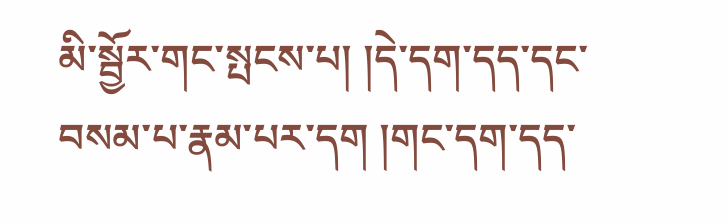མི་སྦྱོར་གང་སྤངས་པ། །དེ་དག་དད་དང་བསམ་པ་རྣམ་པར་དག །གང་དག་དད་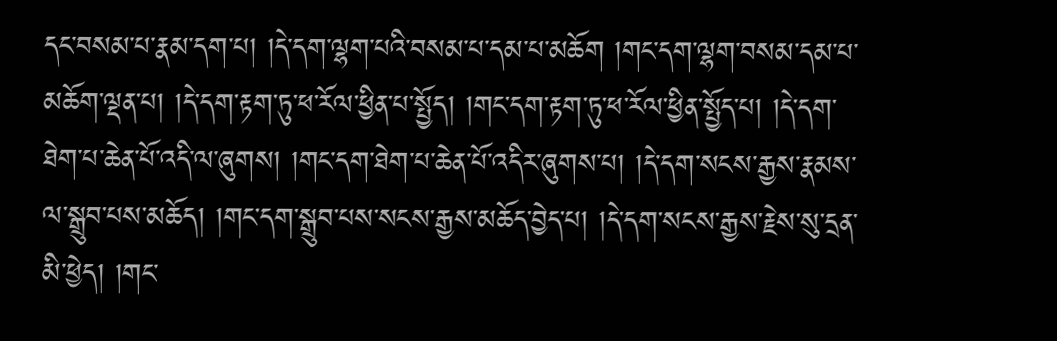དང་བསམ་པ་རྣམ་དག་པ། །དེ་དག་ལྷག་པའི་བསམ་པ་དམ་པ་མཆོག །གང་དག་ལྷག་བསམ་དམ་པ་མཆོག་ལྡན་པ། །དེ་དག་རྟག་ཏུ་ཕ་རོལ་ཕྱིན་པ་སྤྱོད། །གང་དག་རྟག་ཏུ་ཕ་རོལ་ཕྱིན་སྤྱོད་པ། །དེ་དག་ཐེག་པ་ཆེན་པོ་འདི་ལ་ཞུགས། །གང་དག་ཐེག་པ་ཆེན་པོ་འདིར་ཞུགས་པ། །དེ་དག་སངས་རྒྱས་རྣམས་ལ་སྒྲུབ་པས་མཆོད། །གང་དག་སྒྲུབ་པས་སངས་རྒྱས་མཆོད་བྱེད་པ། །དེ་དག་སངས་རྒྱས་རྗེས་སུ་དྲན་མི་ཕྱེད། །གང་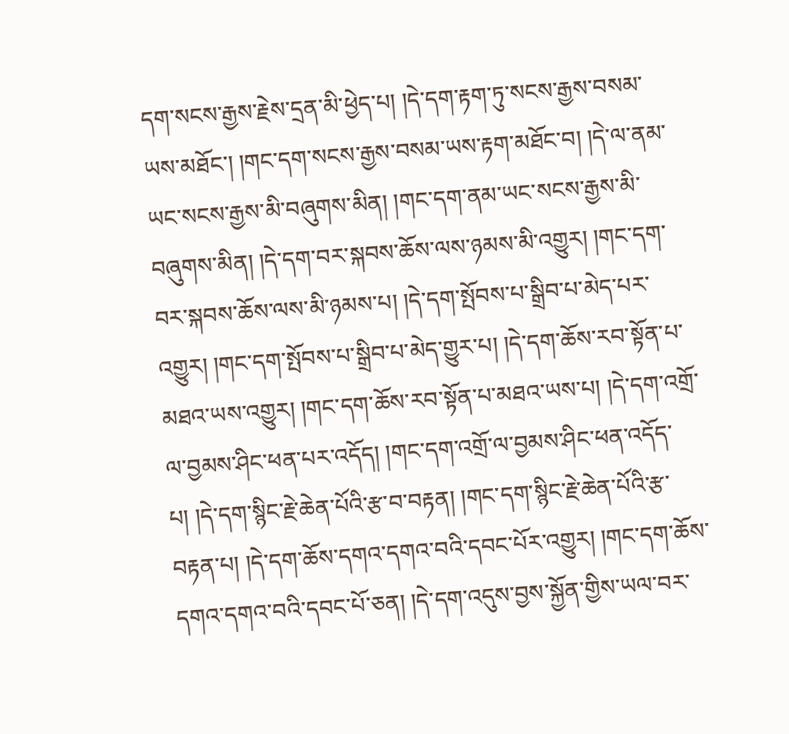དག་སངས་རྒྱས་རྗེས་དྲན་མི་ཕྱེད་པ། །དེ་དག་རྟག་ཏུ་སངས་རྒྱས་བསམ་ཡས་མཐོང་། །གང་དག་སངས་རྒྱས་བསམ་ཡས་རྟག་མཐོང་བ། །དེ་ལ་ནམ་ཡང་སངས་རྒྱས་མི་བཞུགས་མིན། །གང་དག་ནམ་ཡང་སངས་རྒྱས་མི་བཞུགས་མིན། །དེ་དག་བར་སྐབས་ཆོས་ལས་ཉམས་མི་འགྱུར། །གང་དག་བར་སྐབས་ཆོས་ལས་མི་ཉམས་པ། །དེ་དག་སྤོབས་པ་སྒྲིབ་པ་མེད་པར་འགྱུར། །གང་དག་སྤོབས་པ་སྒྲིབ་པ་མེད་གྱུར་པ། །དེ་དག་ཆོས་རབ་སྟོན་པ་མཐའ་ཡས་འགྱུར། །གང་དག་ཆོས་རབ་སྟོན་པ་མཐའ་ཡས་པ། །དེ་དག་འགྲོ་ལ་བྱམས་ཤིང་ཕན་པར་འདོད། །གང་དག་འགྲོ་ལ་བྱམས་ཤིང་ཕན་འདོད་པ། །དེ་དག་སྙིང་རྗེ་ཆེན་པོའི་རྩ་བ་བརྟན། །གང་དག་སྙིང་རྗེ་ཆེན་པོའི་རྩ་བརྟན་པ། །དེ་དག་ཆོས་དགའ་དགའ་བའི་དབང་པོར་འགྱུར། །གང་དག་ཆོས་དགའ་དགའ་བའི་དབང་པོ་ཅན། །དེ་དག་འདུས་བྱས་སྐྱོན་གྱིས་ཡལ་བར་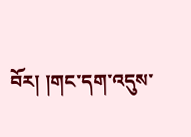བོར། །གང་དག་འདུས་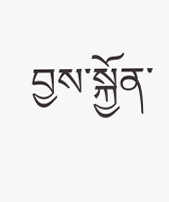བྱས་སྐྱོན་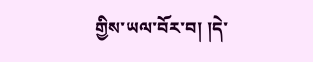གྱིས་ཡལ་བོར་བ། །དེ་